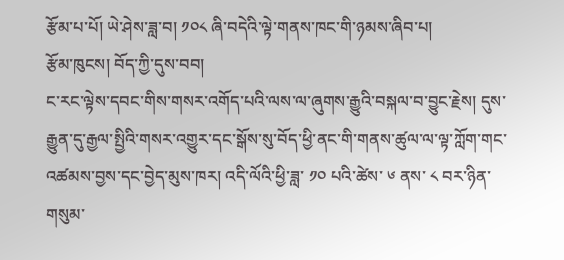རྩོམ་པ་པོ། ཡེ་ཤེས་ཟླ་བ། ༡༠༨ ཞི་བདེའི་ལྟེ་གནས་ཁང་གི་ཉམས་ཞིབ་པ།
རྩོམ་ཁུངས། བོད་ཀྱི་དུས་བབ།
ང་རང་ལྟེས་དབང་གིས་གསར་འགོད་པའི་ལས་ལ་ཞུགས་རྒྱུའི་བསྐལ་བ་བྱུང་རྗེས། དུས་རྒྱུན་དུ་རྒྱལ་སྤྱིའི་གསར་འགྱུར་དང་སྒོས་སུ་བོད་ཕྱི་ནང་གི་གནས་ཚུལ་ལ་ལྟ་ཀློག་གང་འཚམས་བྱས་དང་བྱེད་མུས་ཁར། འདི་ལོའི་ཕྱི་ཟླ་ ༡༠ པའི་ཚེས་ ༦ ནས་ ༨ བར་ཉིན་གསུམ་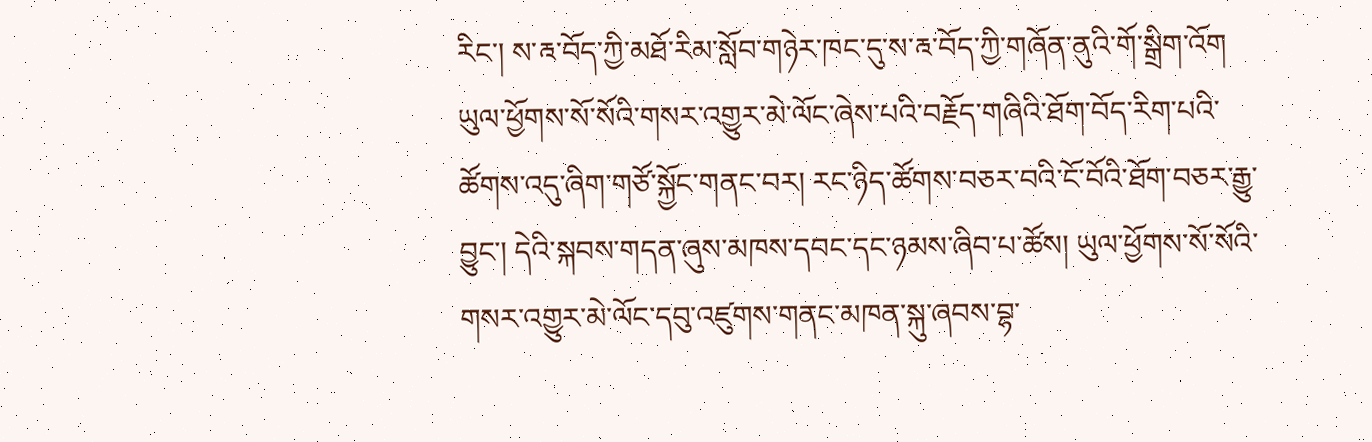རིང་། ས་རྰ་བོད་ཀྱི་མཐོ་རིམ་སློབ་གཉེར་ཁང་དུ་ས་རྰ་བོད་ཀྱི་གཞོན་ནུའི་གོ་སྒྲིག་འོག ཡུལ་ཕྱོགས་སོ་སོའི་གསར་འགྱུར་མེ་ལོང་ཞེས་པའི་བརྗོད་གཞིའི་ཐོག་བོད་རིག་པའི་ཚོགས་འདུ་ཞིག་གཙོ་སྐྱོང་གནང་བར། རང་ཉིད་ཚོགས་བཅར་བའི་ངོ་བོའི་ཐོག་བཅར་རྒྱུ་བྱུང་། དེའི་སྐབས་གདན་ཞུས་མཁས་དབང་དང་ཉམས་ཞིབ་པ་ཚོས། ཡུལ་ཕྱོགས་སོ་སོའི་གསར་འགྱུར་མེ་ལོང་དབུ་འཛུགས་གནང་མཁན་སྐུ་ཞབས་བྷ་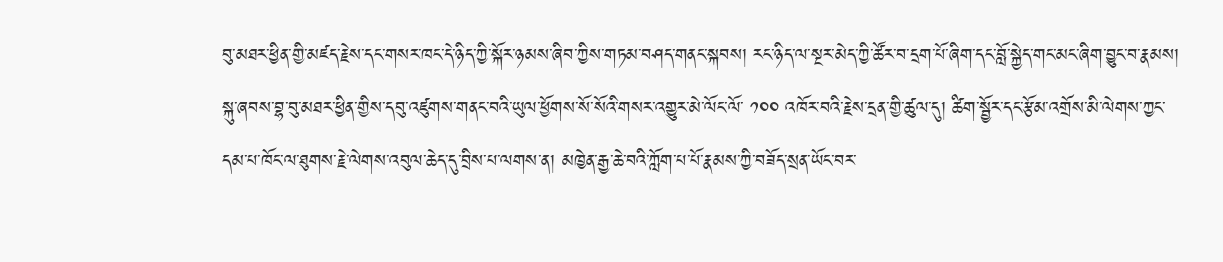བུ་མཐར་ཕྱིན་གྱི་མཛད་རྗེས་དང་གསར་ཁང་དེ་ཉིད་ཀྱི་སྐོར་ཉམས་ཞིབ་ཀྱིས་གཏམ་བཤད་གནང་སྐབས། རང་ཉིད་ལ་སྔར་མེད་ཀྱི་ཚོར་བ་དྲག་པོ་ཞིག་དང་བློ་སྐྱེད་གང་མང་ཞིག་བྱུང་བ་རྣམས། སྐུ་ཞབས་བྷ་བུ་མཐར་ཕྱིན་གྱིས་དབུ་འཛུགས་གནང་བའི་ཡུལ་ཕྱོགས་སོ་སོའི་གསར་འགྱུར་མེ་ལོང་ལོ་ ༡༠༠ འཁོར་བའི་རྗེས་དྲན་གྱི་ཚུལ་དུ། ཚིག་སྦྱོར་དང་རྩོམ་འགྲོས་མི་ལེགས་ཀྱང་དམ་པ་ཁོང་ལ་ཐུགས་རྗེ་ལེགས་འབུལ་ཆེད་དུ་བྲིས་པ་ལགས་ན། མཁྱེན་རྒྱ་ཆེ་བའི་ཀློག་པ་པོ་རྣམས་ཀྱི་བཟོད་སྲན་ཡོང་བར་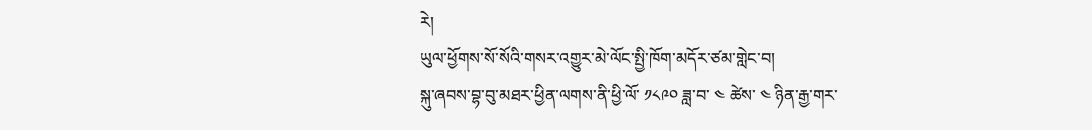རེ།
ཡུལ་ཕྱོགས་སོ་སོའི་གསར་འགྱུར་མེ་ལོང་སྤྱི་ཁོག་མདོར་ཙམ་གླེང་བ།
སྐུ་ཞབས་བྷ་བུ་མཐར་ཕྱིན་ལགས་ནི་ཕྱི་ལོ་ ༡༨༩༠ ཟླ་བ་ ༤ ཚེས་ ༤ ཉིན་རྒྱ་གར་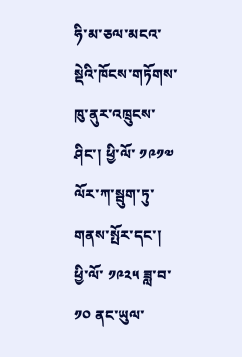ཧི་མ་ཅལ་མངའ་སྡེའི་ཁོངས་གཏོགས་ཁུ་ནུར་འཁྲུངས་ཤིང་། ཕྱི་ལོ་ ༡༩༡༧ ལོར་ཀ་སྦུག་ཏུ་གནས་སྤོར་དང་། ཕྱི་ལོ་ ༡༩༢༥ ཟླ་བ་ ༡༠ ནང་ཡུལ་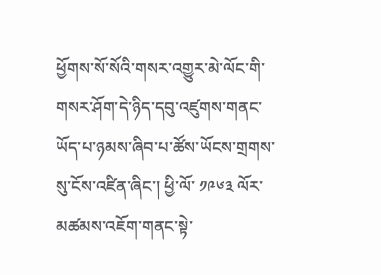ཕྱོགས་སོ་སོའི་གསར་འགྱུར་མེ་ལོང་གི་གསར་ཤོག་དེ་ཉིད་དབུ་འཛུགས་གནང་ཡོད་པ་ཉམས་ཞིབ་པ་ཚོས་ཡོངས་གྲགས་སུ་ངོས་འཛིན་ཞིང་། ཕྱི་ལོ་ ༡༩༦༣ ལོར་མཚམས་འཇོག་གནང་སྟེ་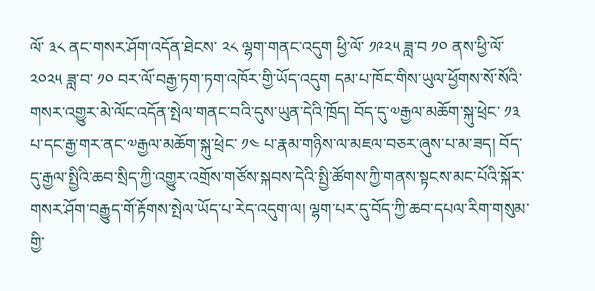ལོ་ ༣༨ ནང་གསར་ཤོག་འདོན་ཐེངས་ ༢༨ ལྷག་གནང་འདུག ཕྱི་ལོ་ ༡༩༢༥ ཟླ་བ ༡༠ ནས་ཕྱི་ལོ་ ༢༠༢༥ ཟླ་བ་ ༡༠ བར་ལོ་བརྒྱ་ཏག་ཏག་འཁོར་གྱི་ཡོད་འདུག དམ་པ་ཁོང་གིས་ཡུལ་ཕྱོགས་སོ་སོའི་གསར་འགྱུར་མེ་ལོང་འདོན་སྤེལ་གནང་བའི་དུས་ཡུན་དེའི་ཁྲོད། བོད་དུ་༧རྒྱལ་མཆོག་སྐུ་ཕྲེང་ ༡༣ པ་དང་རྒྱ་གར་ནང་༧རྒྱལ་མཆོག་སྐུ་ཕྲེང་ ༡༤ པ་རྣམ་གཉིས་ལ་མཇལ་བཅར་ཞུས་པ་མ་ཟད། བོད་དུ་རྒྱལ་སྤྱིའི་ཆབ་སྲིད་ཀྱི་འགྱུར་འགྲོས་གཙོས་སྐབས་དེའི་སྤྱི་ཚོགས་ཀྱི་གནས་སྟངས་མང་པོའི་སྐོར་གསར་ཤོག་བརྒྱུད་གོ་རྟོགས་སྤེལ་ཡོད་པ་རེད་འདུག་ལ། ལྷག་པར་དུ་བོད་ཀྱི་ཆབ་དཔལ་རིག་གསུམ་གྱི་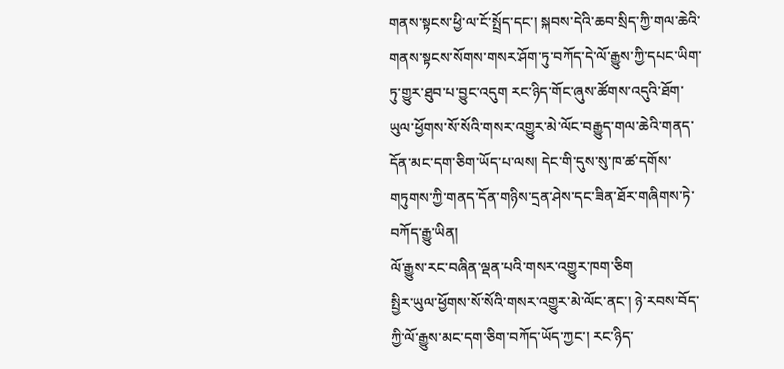གནས་སྟངས་ཕྱི་ལ་ངོ་སྤྲོད་དང་། སྐབས་དེའི་ཆབ་སྲིད་ཀྱི་གལ་ཆེའི་གནས་སྟངས་སོགས་གསར་ཤོག་ཏུ་བཀོད་དེ་ལོ་རྒྱུས་ཀྱི་དཔང་ཡིག་ཏུ་གྱུར་ཐུབ་པ་བྱུང་འདུག རང་ཉིད་གོང་ཞུས་ཚོགས་འདུའི་ཐོག་ཡུལ་ཕྱོགས་སོ་སོའི་གསར་འགྱུར་མེ་ལོང་བརྒྱུད་གལ་ཆེའི་གནད་དོན་མང་དག་ཅིག་ཡོད་པ་ལས། དེང་གི་དུས་སུ་ཁ་ཚ་དགོས་གཏུགས་ཀྱི་གནད་དོན་གཉིས་དྲན་ཤེས་དང་ཟིན་ཐོར་གཞིགས་ཏེ་བཀོད་རྒྱུ་ཡིན།
ལོ་རྒྱུས་རང་བཞིན་ལྡན་པའི་གསར་འགྱུར་ཁག་ཅིག
སྤྱིར་ཡུལ་ཕྱོགས་སོ་སོའི་གསར་འགྱུར་མེ་ལོང་ནང་། ཉེ་རབས་བོད་ཀྱི་ལོ་རྒྱུས་མང་དག་ཅིག་བཀོད་ཡོད་ཀྱང་། རང་ཉིད་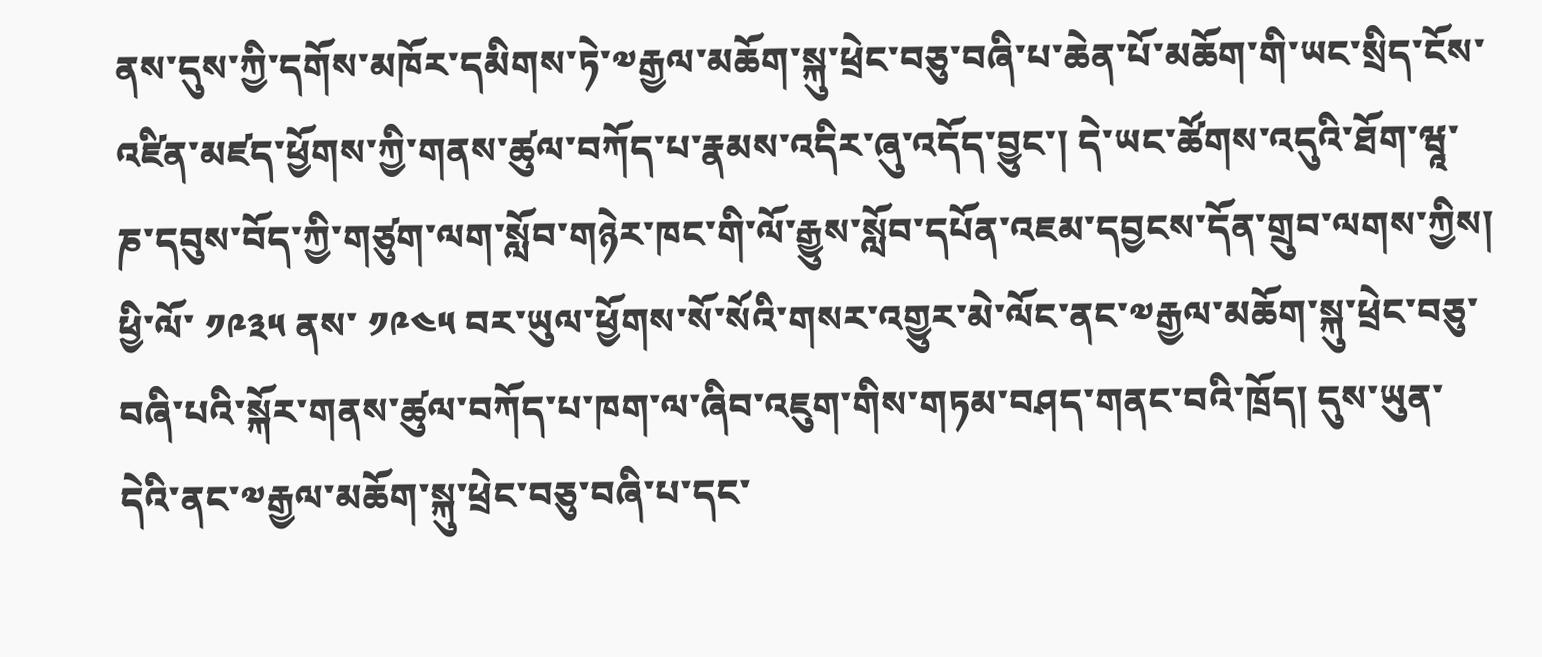ནས་དུས་ཀྱི་དགོས་མཁོར་དམིགས་ཏེ་༧རྒྱལ་མཆོག་སྐུ་ཕྲེང་བཅུ་བཞི་པ་ཆེན་པོ་མཆོག་གི་ཡང་སྲིད་ངོས་འཛིན་མཛད་ཕྱོགས་ཀྱི་གནས་ཚུལ་བཀོད་པ་རྣམས་འདིར་ཞུ་འདོད་བྱུང་། དེ་ཡང་ཚོགས་འདུའི་ཐོག་ཝཱ་ཎ་དབུས་བོད་ཀྱི་གཙུག་ལག་སློབ་གཉེར་ཁང་གི་ལོ་རྒྱུས་སློབ་དཔོན་འཇམ་དབྱངས་དོན་གྲུབ་ལགས་ཀྱིས། ཕྱི་ལོ་ ༡༩༣༥ ནས་ ༡༩༤༥ བར་ཡུལ་ཕྱོགས་སོ་སོའི་གསར་འགྱུར་མེ་ལོང་ནང་༧རྒྱལ་མཆོག་སྐུ་ཕྲེང་བཅུ་བཞི་པའི་སྐོར་གནས་ཚུལ་བཀོད་པ་ཁག་ལ་ཞིབ་འཇུག་གིས་གཏམ་བཤད་གནང་བའི་ཁྲོད། དུས་ཡུན་དེའི་ནང་༧རྒྱལ་མཆོག་སྐུ་ཕྲེང་བཅུ་བཞི་པ་དང་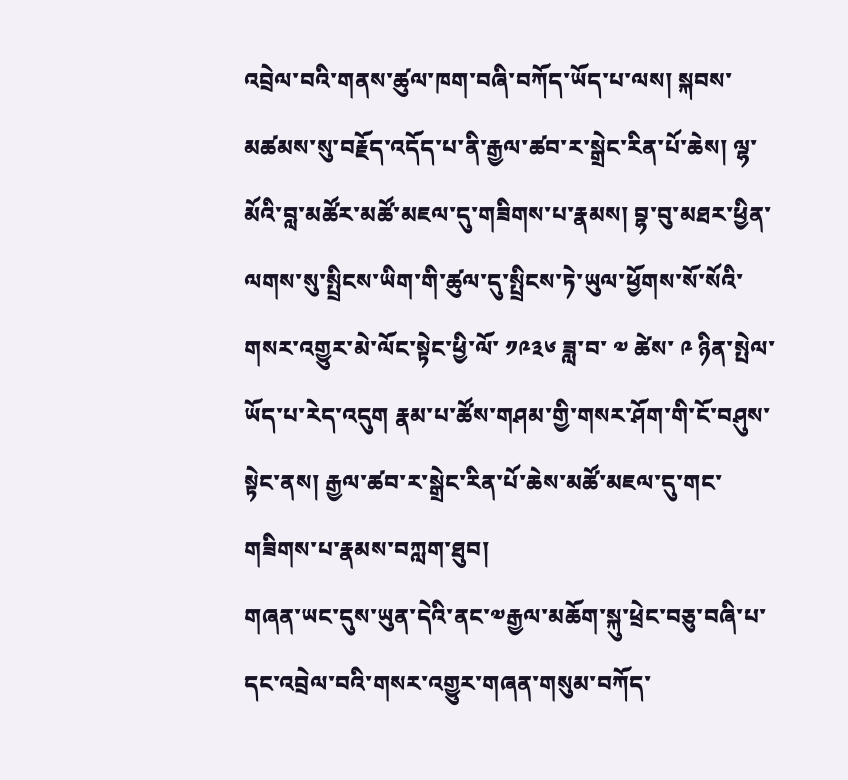འབྲེལ་བའི་གནས་ཚུལ་ཁག་བཞི་བཀོད་ཡོད་པ་ལས། སྐབས་མཚམས་སུ་བརྗོད་འདོད་པ་ནི་རྒྱལ་ཚབ་ར་སྒྲེང་རིན་པོ་ཆེས། ལྷ་མོའི་བླ་མཚོར་མཚོ་མཇལ་དུ་གཟིགས་པ་རྣམས། བྷ་བུ་མཐར་ཕྱིན་ལགས་སུ་སྤྲིངས་ཡིག་གི་ཚུལ་དུ་སྤྲིངས་ཏེ་ཡུལ་ཕྱོགས་སོ་སོའི་གསར་འགྱུར་མེ་ལོང་སྟེང་ཕྱི་ལོ་ ༡༩༣༦ ཟླ་བ་ ༧ ཚེས་ ༩ ཉིན་སྤེལ་ཡོད་པ་རེད་འདུག རྣམ་པ་ཚོས་གཤམ་གྱི་གསར་ཤོག་གི་ངོ་བཤུས་སྟེང་ནས། རྒྱལ་ཚབ་ར་སྒྲེང་རིན་པོ་ཆེས་མཚོ་མཇལ་དུ་གང་གཟིགས་པ་རྣམས་བཀླག་ཐུབ།
གཞན་ཡང་དུས་ཡུན་དེའི་ནང་༧རྒྱལ་མཆོག་སྐུ་ཕྲེང་བཅུ་བཞི་པ་དང་འབྲེལ་བའི་གསར་འགྱུར་གཞན་གསུམ་བཀོད་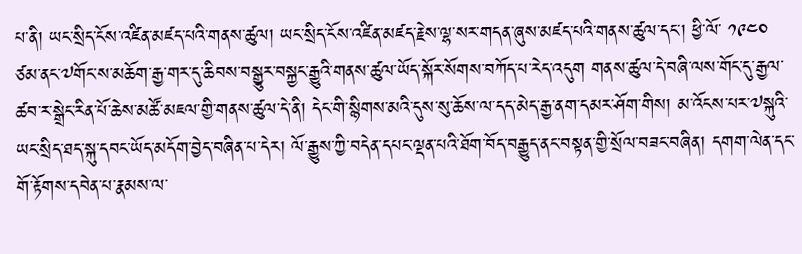པ་ནི། ཡང་སྲིད་ངོས་འཛིན་མཛད་པའི་གནས་ཚུལ། ཡང་སྲིད་ངོས་འཛིན་མཛད་རྗེས་ལྷ་སར་གདན་ཞུས་མཛད་པའི་གནས་ཚུལ་དང་། ཕྱི་ལོ་ ༡༩༤༠ ཙམ་ནང་༧གོང་ས་མཆོག་རྒྱ་གར་དུ་ཆིབས་བསྒྱུར་བསྐྱང་རྒྱུའི་གནས་ཚུལ་ཡོད་སྐོར་སོགས་བཀོད་པ་རེད་འདུག གནས་ཚུལ་དེ་བཞི་ལས་གོང་དུ་རྒྱལ་ཚབ་ར་སྒྲེང་རིན་པོ་ཆེས་མཚོ་མཇལ་གྱི་གནས་ཚུལ་དེ་ནི། དེང་གི་སྙིགས་མའི་དུས་སུ་ཆོས་ལ་དད་མེད་རྒྱ་ནག་དམར་ཤོག་གིས། མ་འོངས་པར་༧སྐུའི་ཡང་སྲིད་ཐད་སྐུ་དབང་ཡོད་མདོག་བྱེད་བཞིན་པ་དེར། ལོ་རྒྱུས་ཀྱི་བདེན་དཔང་ལྡན་པའི་ཐོག་བོད་བརྒྱུད་ནང་བསྟན་གྱི་སྲོལ་བཟང་བཞིན། དགག་ལེན་དང་གོ་རྟོགས་དབེན་པ་རྣམས་ལ་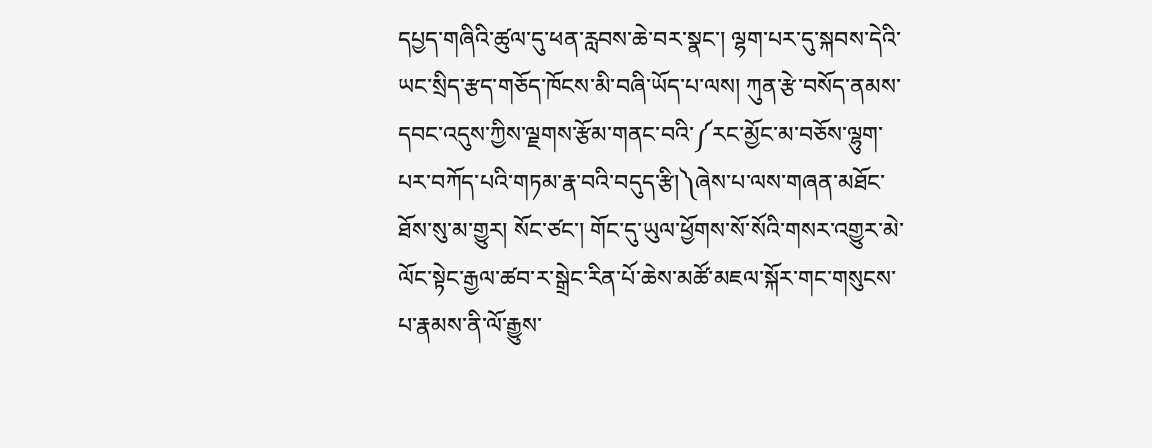དཔྱད་གཞིའི་ཚུལ་དུ་ཕན་རླབས་ཆེ་བར་སྣང་། ལྷག་པར་དུ་སྐབས་དེའི་ཡང་སྲིད་རྩད་གཅོད་ཁོངས་མི་བཞི་ཡོད་པ་ལས། ཀུན་རྩེ་བསོད་ནམས་དབང་འདུས་ཀྱིས་ལྗགས་རྩོམ་གནང་བའི་༼རང་མྱོང་མ་བཅོས་ལྷུག་པར་བཀོད་པའི་གཏམ་རྣ་བའི་བདུད་རྩི།༽ཞེས་པ་ལས་གཞན་མཐོང་ཐོས་སུ་མ་གྱུར། སོང་ཙང་། གོང་དུ་ཡུལ་ཕྱོགས་སོ་སོའི་གསར་འགྱུར་མེ་ལོང་སྟེང་རྒྱལ་ཚབ་ར་སྒྲེང་རིན་པོ་ཆེས་མཚོ་མཇལ་སྐོར་གང་གསུངས་པ་རྣམས་ནི་ལོ་རྒྱུས་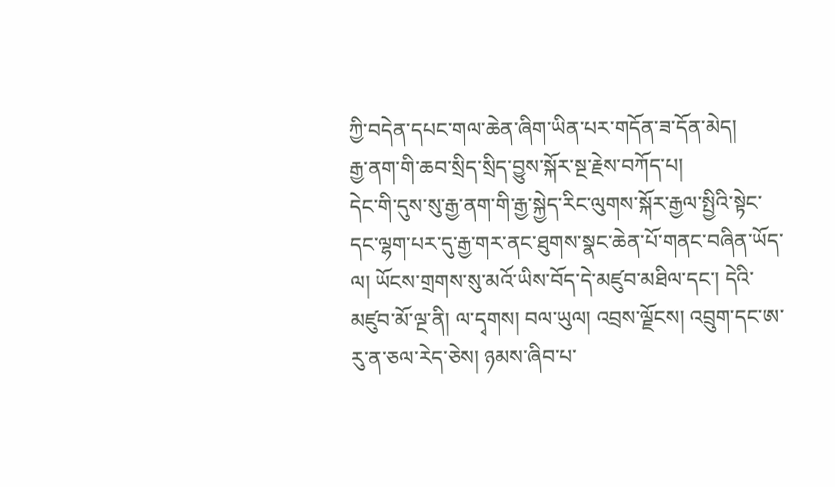ཀྱི་བདེན་དཔང་གལ་ཆེན་ཞིག་ཡིན་པར་གདོན་ཟ་དོན་མེད།
རྒྱ་ནག་གི་ཆབ་སྲིད་སྲིད་བྱུས་སྐོར་སྔ་རྗེས་བཀོད་པ།
དེང་གི་དུས་སུ་རྒྱ་ནག་གི་རྒྱ་སྐྱེད་རིང་ལུགས་སྐོར་རྒྱལ་སྤྱིའི་སྟེང་དང་ལྷག་པར་དུ་རྒྱ་གར་ནང་ཐུགས་སྣང་ཆེན་པོ་གནང་བཞིན་ཡོད་ལ། ཡོངས་གྲགས་སུ་མའོ་ཡིས་བོད་དེ་མཛུབ་མཐིལ་དང་། དེའི་མཛུབ་མོ་ལྔ་ནི། ལ་དྭགས། བལ་ཡུལ། འབྲས་ལྗོངས། འབྲུག་དང་ཨ་རུ་ན་ཅལ་རེད་ཅེས། ཉམས་ཞིབ་པ་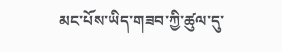མང་པོས་ཡིད་གཟབ་ཀྱི་ཚུལ་དུ་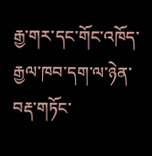རྒྱ་གར་དང་གོང་འཁོད་རྒྱལ་ཁབ་དག་ལ་ཉེན་བརྡ་གཏོང་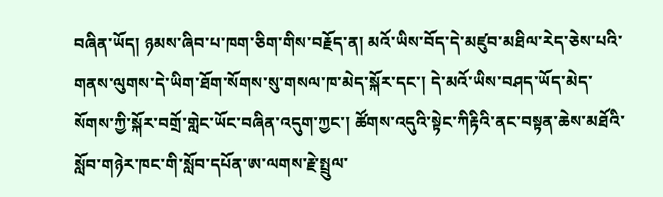བཞིན་ཡོད། ཉམས་ཞིབ་པ་ཁག་ཅིག་གིས་བརྗོད་ན། མའོ་ཡིས་བོད་དེ་མཛུབ་མཐིལ་རེད་ཅེས་པའི་གནས་ལུགས་དེ་ཡིག་ཐོག་སོགས་སུ་གསལ་ཁ་མེད་སྐོར་དང་། དེ་མའོ་ཡིས་བཤད་ཡོད་མེད་སོགས་ཀྱི་སྐོར་བགྲོ་གླེང་ཡོང་བཞིན་འདུག་ཀྱང་། ཚོགས་འདུའི་སྟེང་ཀིརྟིའི་ནང་བསྟན་ཆེས་མཐོའི་སློབ་གཉེར་ཁང་གི་སློབ་དཔོན་ཨ་ལགས་རྗེ་སྤྲུལ་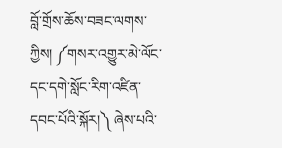བློ་གྲོས་ཆོས་བཟང་ལགས་ཀྱིས། ༼གསར་འགྱུར་མེ་ལོང་དང་དགེ་སློང་རིག་འཛིན་དབང་པོའི་སྐོར།༽ ཞེས་པའི་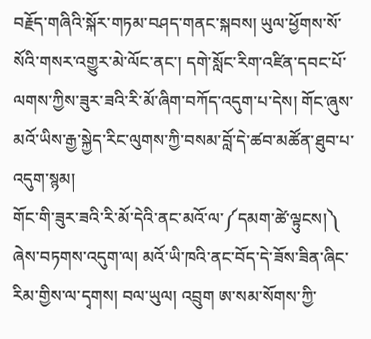བརྗོད་གཞིའི་སྐོར་གཏམ་བཤད་གནང་སྐབས། ཡུལ་ཕྱོགས་སོ་སོའི་གསར་འགྱུར་མེ་ལོང་ནང་། དགེ་སློང་རིག་འཛིན་དབང་པོ་ལགས་ཀྱིས་ཟུར་ཟའི་རི་མོ་ཞིག་བཀོད་འདུག་པ་དེས། གོང་ཞུས་མའོ་ཡིས་རྒྱ་སྐྱེད་རིང་ལུགས་ཀྱི་བསམ་བློ་དེ་ཚབ་མཚོན་ཐུབ་པ་འདུག་སྙམ།
གོང་གི་ཟུར་ཟའི་རི་མོ་དེའི་ནང་མའོ་ལ་༼དམག་ཚེ་ལྟུངས།༽ ཞེས་བཏགས་འདུག་ལ། མའོ་ཡི་ཁའི་ནང་བོད་དེ་ཟོས་ཟིན་ཞིང་རིམ་གྱིས་ལ་དྭགས། བལ་ཡུལ། འབྲུག ཨ་སམ་སོགས་ཀྱི་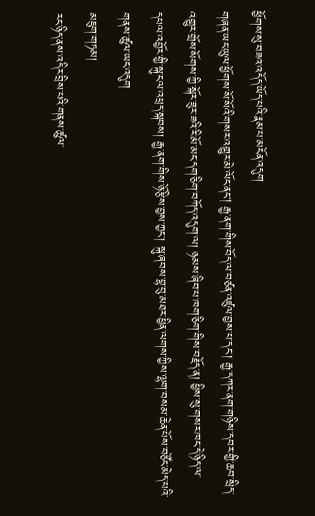ཕྱོགས་སུ་བཟའ་འདོད་ཡོད་པའི་རྣམ་པ་མངོན་འདུག
གཞན་ཡང་ཡུལ་ཕྱོགས་སོ་སོའི་གསར་འགྱུར་མེ་ལོང་ནང། རྒྱ་ནག་གིས་བོད་ལ་བཙན་འཛུལ་བྱས་པ་དང་། རྒྱ་དཀར་ནག་གཉིས་དབར་གྱི་ཆབ་སྲིད་འགྱུར་གྲོས་སོགས་ཀྱི་སྐོར་ཟུར་ཟའི་རི་མོ་མང་དག་ཅིག་བཀོད་འདུག་ལ། ཉམས་ཞིབ་པ་ཁག་ཅིག་གིས་བརྗོད་ན། ཕྱིས་སུ་གསར་ཁང་དེ་ཉིད་ལ་དཔལ་འབྱོར་གྱི་སྐུ་ངལ་འཕྲད་སྐབས། རྒྱ་ནག་གིས་ཉོ་རྩིས་བྱས་ཀྱང་། སྐུ་ཞབས་བྷ་བུ་མཐར་ཕྱིན་ལགས་ཀྱིས་ལྷག་བསམ་ཆེན་པོས་བཙོང་མེད་པའི་གནས་ཚུལ་ཡང་འདུག
མཇུག་གཏམ།
རང་ཉིད་ནས་འདིར་བྲིས་པའི་གནས་ཚུལ་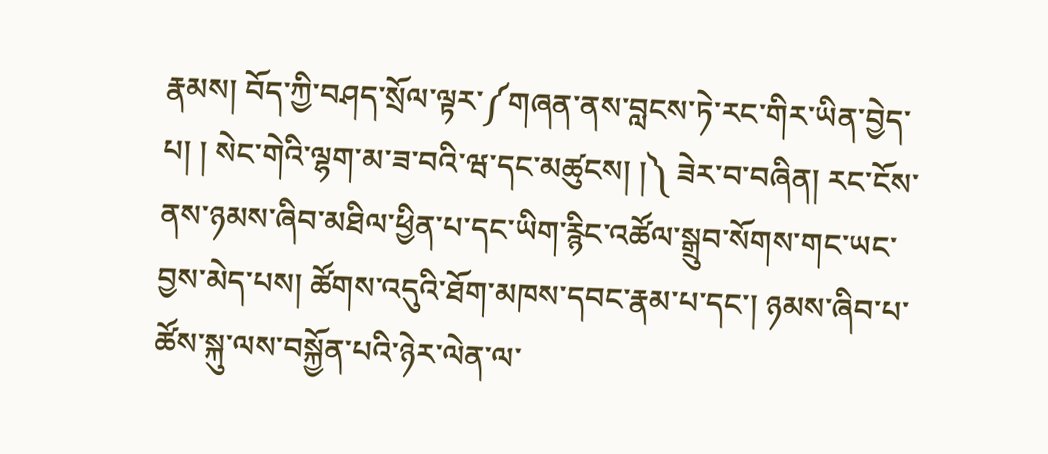རྣམས། བོད་ཀྱི་བཤད་སྲོལ་ལྟར་༼གཞན་ནས་བླངས་ཏེ་རང་གིར་ཡིན་བྱེད་པ། ། སེང་གེའི་ལྷག་མ་ཟ་བའི་ཝ་དང་མཚུངས། །༽ ཟེར་བ་བཞིན། རང་ངོས་ནས་ཉམས་ཞིབ་མཐིལ་ཕྱིན་པ་དང་ཡིག་རྙིང་འཚོལ་སྒྲུབ་སོགས་གང་ཡང་བྱས་མེད་པས། ཚོགས་འདུའི་ཐོག་མཁས་དབང་རྣམ་པ་དང་། ཉམས་ཞིབ་པ་ཚོས་སྐུ་ལས་བསྐྱོན་པའི་ཉེར་ལེན་ལ་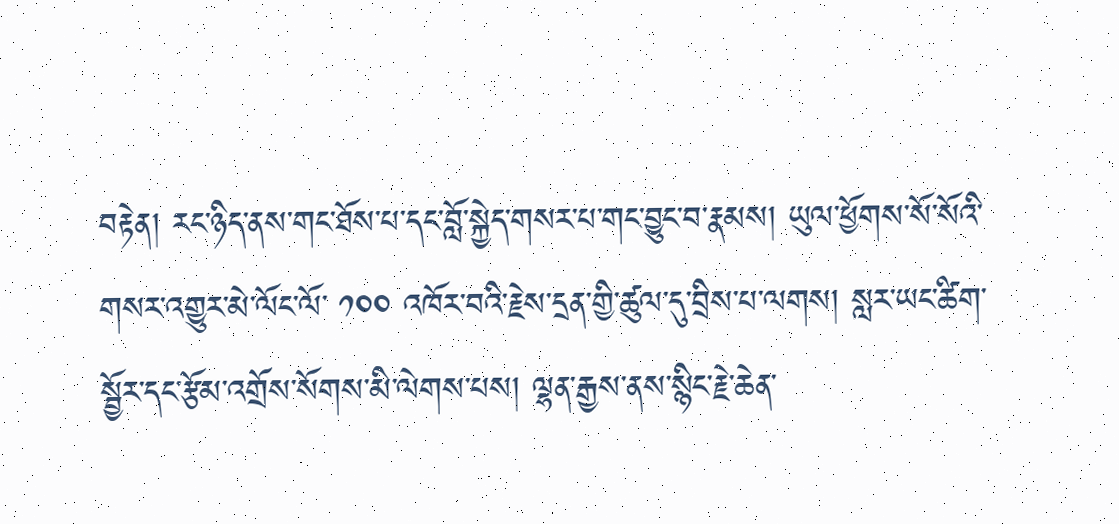བརྟེན། རང་ཉིད་ནས་གང་ཐོས་པ་དང་བློ་སྐྱེད་གསར་པ་གང་བྱུང་བ་རྣམས། ཡུལ་ཕྱོགས་སོ་སོའི་གསར་འགྱུར་མེ་ལོང་ལོ་ ༡༠༠ འཁོར་བའི་རྗེས་དྲན་གྱི་ཚུལ་དུ་བྲིས་པ་ལགས། སླར་ཡང་ཚིག་སྦྱོར་དང་རྩོམ་འགྲོས་སོགས་མི་ལེགས་པས། ལྷན་རྒྱས་ནས་སྙིང་རྗེ་ཆེན་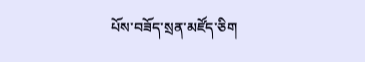པོས་བཟོད་སྲན་མཛོད་ཅིག